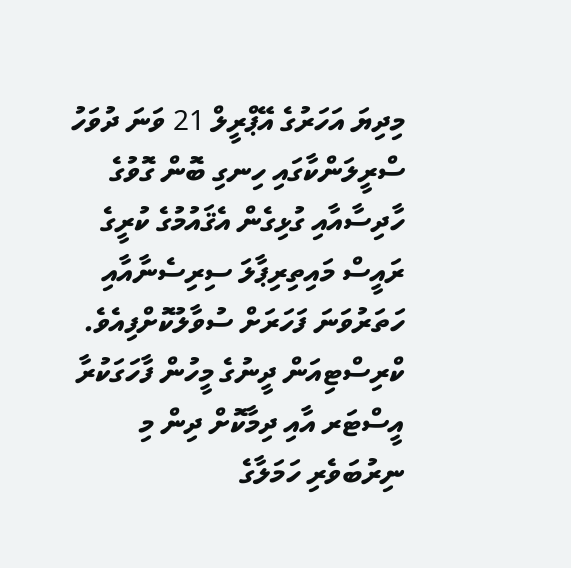މިދިޔަ އަހަރުގެ އޭޕްރީލް 21 ވަނަ ދުވަހު ސްރީލަންކާގައި ހިނގި ބޮން ގޮވުގެ ހާދިސާއާއި ގުޅިގެން އެޤައުމުގެ ކުރީގެ ރައީސް މައިތިރިޕާލަ ސިރިސެނާއާއި ހަތަރުވަނަ ފަހަރަށް ސުވާލުކޮށްފިއެވެ.
ކްރިސްޓިއަން ދީނުގެ މީހުން ފާހަގަކުރާ އީސްޓަރ އާއި ދިމާކޮށް ދިން މި ނިރުބަވެރި ހަމަލާގެ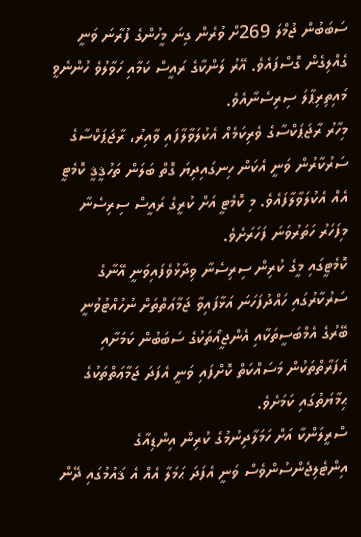ސަބަބުން ޖުމްލަ 269ށް ވުރެން ގިނަ މީހުންގެ ފުރާނަ ވަނީ ގެއްލިގެން ގޮސްފައެވެ. އޭރު ލަންކާގެ ރައީސް ކަމާއި ހަވާލުވެ ހުންނެވީ މައިތިރިޕާލަ ސިރިސެނާއެވެ.
މިހާރު ރާޖަޕަކްސާގެ ވެރިކަމެއް އެކުލަވާލާފައި ވާއިރު، ރާޖަޕަކްސާގެ ސަރުކާރުން ވަނީ އެކަން ހިނގައިދިޔަ ގޮތް ބަލަން ތަހުޤީޤީ ކޮމެޓީ އެއް އެކުލަވާލާފައެވެ. މި ކޮމެޓީ އަށް ކުރީގެ ރައީސް ސިރިސެނާ މިފަހަރު ހަތަރުވަނަ ފަހަރަށެވެ.
ކޮމެޓީގައި މީގެ ކުރިން ސިރިސެނާ ވިދާޅުވެފައިވަނީ އޭނާގެ ސަރުކާރުގައި ހައްދުފަހަނަ އަޅާފައިވާ ޖަމާޢަތްތަށް ނުހުއްޓުވުނީ ބޭރުގެ އެމްބަސީތަކާއި އެންޖީއޯތަކުގެ ސަބަބުން ކަމަށާއި އެފަރާތްތަކުން މަސައްކަތް ކޮށްފައި ވަނީ އެފަދަ ޖަމާޢަތްތަކުގެ ޙިމާޔަތުގައި ކަމަށެވެ.
ސްރީލަންކާ އަށް ހަމަލާދިނުމުގެ ކުރިން އިންޑިއާގެ އިންޓެލިޖެންސުންވެސް ވަނީ އެފަދަ ޙަމަލާ އެއް އެ ޤައުމުގައި ދޭން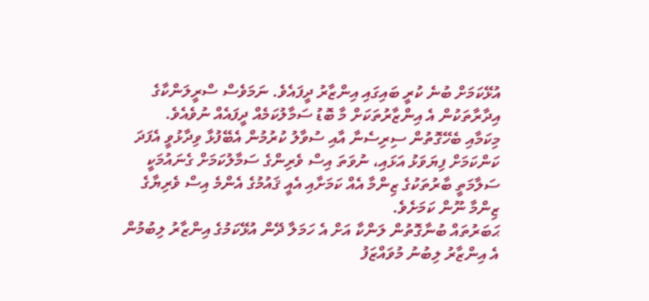އުޅޭކަމަށް ބުނެ ކުރީ ބައިގައި އިންޒާރު ދީފައެވެ. ނަމަވެސް ސްރީލަންކާގެ އިދާރާތަކުން އެ އިންޒާރުތަކަށް މާ ބޮޑު ސަމާލުކަމެއް ދީފައެއް ނުވެއެވެ.
މިކަމާއި ބެހޭގޮތުން ސިރިސެނާ އާއި ސުވާލު ކުރުމުން އެބޭފުޅާ ވިދާޅުވީ އެފަދަ ކަންކަމަށް ފިޔަވަޅު އަޅައި، ނުވަތަ އިސް ވެރިންގެ ސަމާލުކަމަށް ގެނައުމަކީ ސަލާމަތީ ބާރުތަކުގެ ޒިންމާ އެއް ކަމަށާއި އެއީ ޤައުމުގެ އެންމެ އިސް ވެރިޔާގެ ޒިންމާ ނޫން ކަމަށެވެ.
ޙަބަރުތައް ބުނާގޮތުން ލަންކާ އަށް އެ ހަމަލާ ދޭން އުޅޭކަމުގެ އިންޒާރު ލިބުމުން އެ އިންޒާރު ލިބުނު މުވައްޒަފު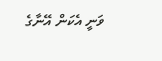ވަނީ އެކަން އޭނާގެ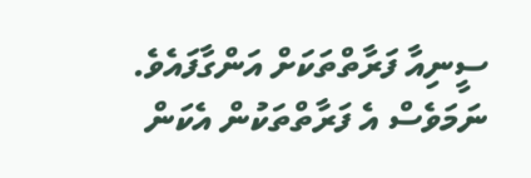ސީނިއާ ފަރާތްތަކަށް އަންގާފައެވެ. ނަމަވެސް އެ ފަރާތްތަކުން އެކަން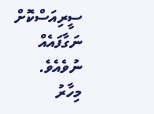ސީރިއަސްކޮށް ނަގާފައެއް ނުވެއެވެ. މިހާރު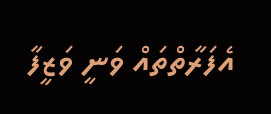އެފަރާތްތައް ވަނީ ވަޒީފާ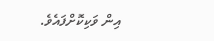އިން ވަކިކޮށްފައެވެ.